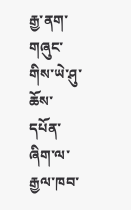རྒྱ་ནག་གཞུང་གིས་ཡེ་ཤུ་ཆོས་དཔོན་ཞིག་ལ་རྒྱལ་ཁབ་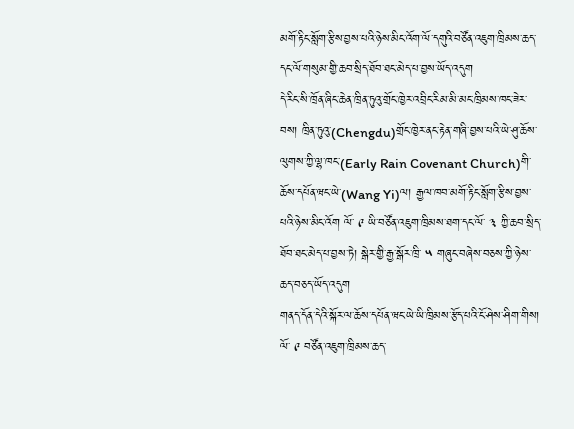མགོ་རྟིང་སློག་རྩིས་བྱས་པའི་ཉེས་མིང་འོག་ལོ་དགུའི་བཙོན་འཇུག་ཁྲིམས་ཆད་དང་ལོ་གསུམ་གྱི་ཆབ་སྲིད་ཐོབ་ཐང་མེད་པ་བྱས་ཡོད་འདུག
དེ་རིང་སི་ཁྲོན་ཞིང་ཆེན་ཁྲིན་ཏུའུ་གྲོང་ཁྱེར་འབྲིང་རིམ་མི་མང་ཁྲིམས་ཁང་ཟེར་བས། ཁྲིན་ཏུའུ་(Chengdu)གྲོང་ཁྱེར་ནང་རྟེན་གཞི་བྱས་པའི་ཡེ་ཤུ་ཆོས་ལུགས་ཀྱི་ལྷ་ཁང་(Early Rain Covenant Church)གི་ཆོས་དཔོན་ཝང་ཡེ་(Wang Yi)ལ། རྒྱལ་ཁབ་མགོ་རྟིང་སློག་རྩིས་བྱས་པའི་ཉེས་མིང་འོག ལོ་ ༩ ཡི་བཙོན་འཇུག་ཁྲིམས་ཐག་དང་ལོ་ ༣ ཀྱི་ཆབ་སྲིད་ཐོབ་ཐང་མེད་པ་བྱས་ཏེ། སྒེར་གྱི་རྒྱ་སྒོར་ཁྲི་ ༥ གཞུང་བཞེས་བཅས་ཀྱི་ཉེས་ཆད་བཅད་ཡོད་འདུག
གནད་དོན་དེའི་སྐོར་ལ་ཆོས་དཔོན་ཝང་ཡེ་ཡི་ཁྲིམས་རྩོད་པའི་ངོ་ཤེས་ཤིག་གིས། ལོ་ ༩ བཙོན་འཇུག་ཁྲིམས་ཆད་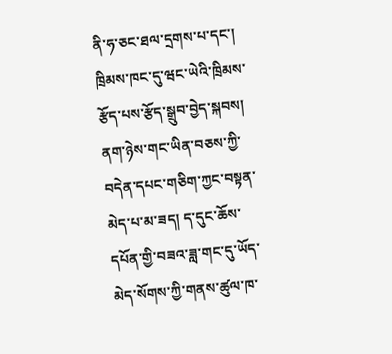ནི་ཧ་ཅང་ཐལ་དྲགས་པ་དང་། ཁྲིམས་ཁང་དུ་ཝང་ཡེའི་ཁྲིམས་རྩོད་པས་རྩོད་སྒྲུབ་བྱེད་སྐབས། ནག་ཉེས་གང་ཡིན་བཅས་ཀྱི་བདེན་དཔང་གཅིག་ཀྱང་བསྟན་མེད་པ་མ་ཟད། ད་དུང་ཆོས་དཔོན་གྱི་བཟའ་ཟླ་གང་དུ་ཡོད་མེད་སོགས་ཀྱི་གནས་ཚུལ་ཁ་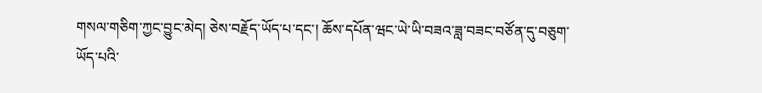གསལ་གཅིག་ཀྱང་བྱུང་མེད། ཅེས་བརྗོད་ཡོད་པ་དང་། ཆོས་དཔོན་ཝང་ཡེ་ཡི་བཟའ་ཟླ་བཟང་བཙོན་དུ་བཅུག་ཡོད་པའི་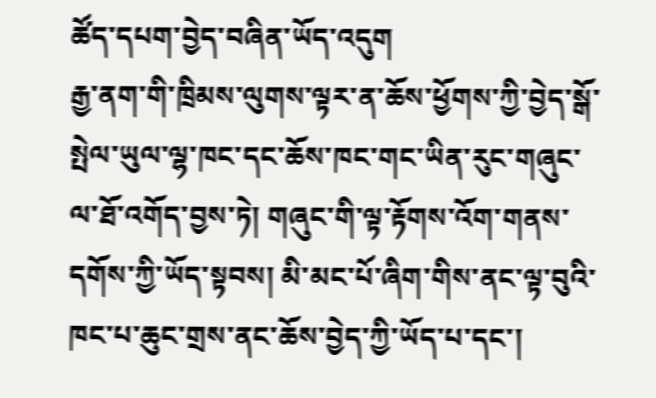ཚོད་དཔག་བྱེད་བཞིན་ཡོད་འདུག
རྒྱ་ནག་གི་ཁྲིམས་ལུགས་ལྟར་ན་ཆོས་ཕྱོགས་ཀྱི་བྱེད་སྒོ་སྤེལ་ཡུལ་ལྷ་ཁང་དང་ཆོས་ཁང་གང་ཡིན་རུང་གཞུང་ལ་ཐོ་འགོད་བྱས་ཏེ། གཞུང་གི་ལྟ་རྟོགས་འོག་གནས་དགོས་ཀྱི་ཡོད་སྟབས། མི་མང་པོ་ཞིག་གིས་ནང་ལྟ་བུའི་ཁང་པ་ཆུང་གྲས་ནང་ཆོས་བྱེད་ཀྱི་ཡོད་པ་དང་།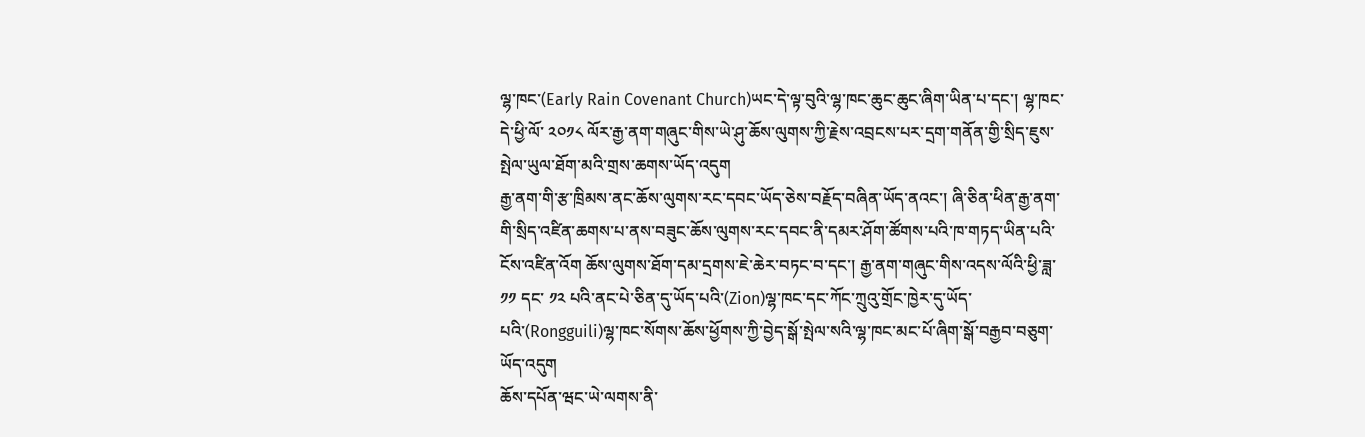ལྷ་ཁང་(Early Rain Covenant Church)ཡང་དེ་ལྟ་བུའི་ལྷ་ཁང་ཆུང་ཆུང་ཞིག་ཡིན་པ་དང་། ལྷ་ཁང་དེ་ཕྱི་ལོ་ ༢༠༡༨ ལོར་རྒྱ་ནག་གཞུང་གིས་ཡེ་ཤུ་ཆོས་ལུགས་ཀྱི་རྗེས་འབྲངས་པར་དྲག་གནོན་གྱི་སྲིད་ཇུས་སྤེལ་ཡུལ་ཐོག་མའི་གྲས་ཆགས་ཡོད་འདུག
རྒྱ་ནག་གི་རྩ་ཁྲིམས་ནང་ཆོས་ལུགས་རང་དབང་ཡོད་ཅེས་བརྗོད་བཞིན་ཡོད་ནའང་། ཞི་ཅིན་ཕིན་རྒྱ་ནག་གི་སྲིད་འཛིན་ཆགས་པ་ནས་བཟུང་ཆོས་ལུགས་རང་དབང་ནི་དམར་ཤོག་ཚོགས་པའི་ཁ་གཏད་ཡིན་པའི་ངོས་འཛིན་འོག ཆོས་ལུགས་ཐོག་དམ་དྲགས་ཇེ་ཆེར་བཏང་བ་དང་། རྒྱ་ནག་གཞུང་གིས་འདས་ལོའི་ཕྱི་ཟླ་ ༡༡ དང་ ༡༢ པའི་ནང་པེ་ཅིན་དུ་ཡོད་པའི་(Zion)ལྷ་ཁང་དང་ཀོང་ཀྲུའུ་གྲོང་ཁྱེར་དུ་ཡོད་པའི་(Rongguili)ལྷ་ཁང་སོགས་ཆོས་ཕྱོགས་ཀྱི་བྱེད་སྒོ་སྤེལ་སའི་ལྷ་ཁང་མང་པོ་ཞིག་སྒོ་བརྒྱབ་བཅུག་ཡོད་འདུག
ཆོས་དཔོན་ཝང་ཡེ་ལགས་ནི་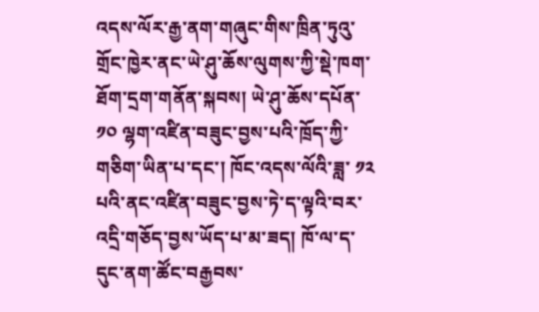འདས་ལོར་རྒྱ་ནག་གཞུང་གིས་ཁྲིན་ཏུའུ་གྲོང་ཁྱེར་ནང་ཡེ་ཤུ་ཆོས་ལུགས་ཀྱི་སྡེ་ཁག་ཐོག་དྲག་གནོན་སྐབས། ཡེ་ཤུ་ཆོས་དཔོན་ ༡༠ ལྷག་འཛིན་བཟུང་བྱས་པའི་ཁྲོད་ཀྱི་གཅིག་ཡིན་པ་དང་། ཁོང་འདས་ལོའི་ཟླ་ ༡༢ པའི་ནང་འཛིན་བཟུང་བྱས་ཏེ་ད་ལྟའི་བར་འདྲི་གཅོད་བྱས་ཡོད་པ་མ་ཟད། ཁོ་ལ་ད་དུང་ནག་ཚོང་བརྒྱབས་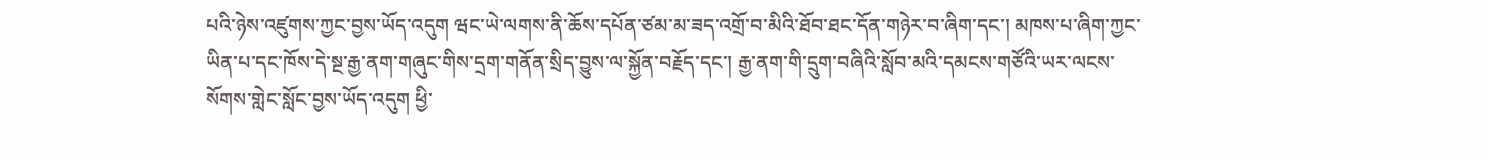པའི་ཉེས་འཛུགས་ཀྱང་བྱས་ཡོད་འདུག ཝང་ཡེ་ལགས་ནི་ཆོས་དཔོན་ཙམ་མ་ཟད་འགྲོ་བ་མིའི་ཐོབ་ཐང་དོན་གཉེར་བ་ཞིག་དང་། མཁས་པ་ཞིག་ཀྱང་ཡིན་པ་དང་ཁོས་དེ་སྔ་རྒྱ་ནག་གཞུང་གིས་དྲག་གནོན་སྲིད་བྱུས་ལ་སྐྱོན་བརྗོད་དང་། རྒྱ་ནག་གི་དྲུག་བཞིའི་སློབ་མའི་དམངས་གཙོའི་ཡར་ལངས་སོགས་གླེང་སློང་བྱས་ཡོད་འདུག ཕྱི་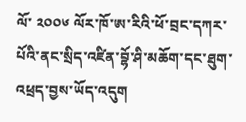ལོ་ ༢༠༠༦ ལོར་ཁོ་ཨ་རིའི་ཕོ་བྲང་དཀར་པོའི་ནང་སྲིད་འཛིན་བྷོ་ཤི་མཆོག་དང་ཐུག་འཕྲད་བྱས་ཡོད་འདུག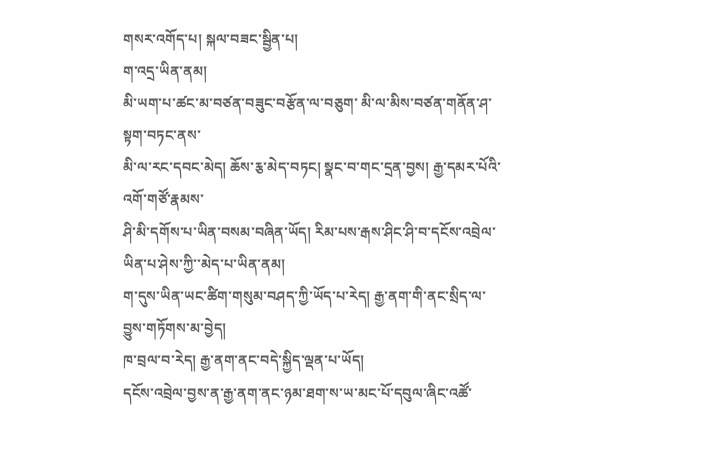གསར་འགོད་པ། སྐལ་བཟང་སྦྱིན་པ།
ག་འདྲ་ཡིན་ནམ།
མི་ཡག་པ་ཚང་མ་བཙན་བཟུང་བརྩོན་ལ་བཅུག་ མི་ལ་མིས་བཙན་གནོན་ཤ་སྟག་བཏང་ནས་
མི་ལ་རང་དབང་མེད། ཆོས་རྕ་མེད་བཏང། སྣང་བ་གང་དྲན་བྱས། རྒྱ་དམར་པོའི་འགོ་གཙོ་རྣམས་
ཤི་མི་དགོས་པ་ཡིན་བསམ་བཞིན་ཡོད། རིམ་པས་རྒས་ཤིང་ཤི་བ་དངོས་འབྲེལ་ཡིན་པ་ཤེས་ཀྱི་་མེད་པ་ཡིན་ནམ།
ག་དུས་ཡིན་ཡང་ཚིག་གསུམ་བཤད་ཀྱི་ཡོད་པ་རེད། རྒྱ་ནག་གི་ནང་སྲིད་ལ་བྱུས་གཏོགས་མ་བྱེད།
ཁ་བྲལ་བ་རེད། རྒྱ་ནག་ནང་བདེ་སྐྱིད་ལྡན་པ་ཡོད།
དངོས་འབྲེལ་བྱས་ན་རྒྱ་ནག་ནང་ཉམ་ཐག་ས་ཡ་མང་པོ་དབུལ་ཞིང་འཚོ་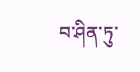བ་ཤིན་ཏུ་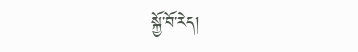སྐྱོ་བོ་རེད།